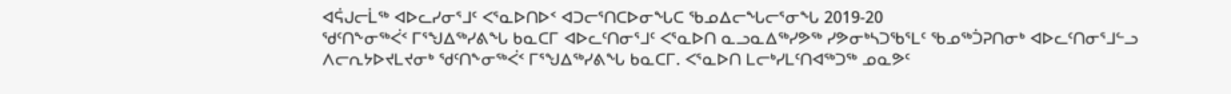ᐊᕌᒍᓕᒫᖅ ᐊᐅᓚᓯᓂᕐᒧᑦ ᐸᕐᓇᐅᑎᐅᑉ ᐊᑐᓕᕐᑎᑕᐅᓂᖓᑕ ᖃᓄᐃᓕᖓᓕᕐᓂᖓ 2019-20
ᖁᑦᑎᖕᓂᖅᐹᑉ ᒥᕐᖑᐃᖅᓯᕕᖓ ᑲᓇᑕᒥ ᐊᐅᓚᑦᑎᓂᕐᒧᑦ ᐸᕐᓇᐅᑎ ᓇᓗᓇᐃᖅᓯᕗᖅ ᓯᕗᓂᒃᓴᑐᖃᕐᒪᑦ ᖃᓄᖅᑑᕈᑎᓂᒃ ᐊᐅᓚᑦᑎᓂᕐᒧᓪᓗ ᐱᓕᕆᔭᐅᔪᒪᔪᓂᒃ ᖁᑦᑎᖕᓂᖅᐹᑉ ᒥᕐᖑᐃᖅᓯᕕᖓ ᑲᓇᑕᒥ. ᐸᕐᓇᐅᑎ ᒪᓕᒃᓯᒪᑦᑎᐊᖅᑐᖅ ᓄᓇᕗᑦ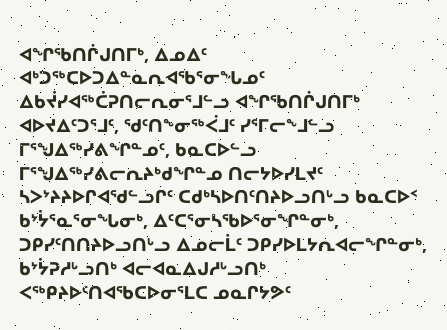ᐊᖏᖃᑎᒌᒍᑎᒥᒃ, ᐃᓄᐃᑦ ᐊᒃᑐᖅᑕᐅᑐᐃᓐᓇᕆᐊᖃᕐᓂᖓᓄᑦ ᐃᑲᔫᓯᐊᖅᑖᕈᑎᓕᕆᓂᕐᒧᓪᓗ ᐊᖏᖃᑎᒌᒍᑎᒥᒃ ᐊᐅᔪᐃᑦᑐᕐᒧᑦ, ᖁᑦᑎᖕᓂᖅᐹᒧᑦ ᓯᕐᒥᓕᖕᒧᓪᓗ ᒥᕐᖑᐃᖅᓯᕕᖏᓐᓄᑦ, ᑲᓇᑕᐅᓪᓗ ᒥᕐᖑᐃᖅᓯᕕᓕᕆᔨᒃᑯᖏᓐᓄ ᑎᓕᔭᐅᓯᒪᔪᑦ ᓴᐳᔾᔨᔨᐅᒋᐊᖁᓪᓗᒋᑦ ᑕᑯᒃᓴᐅᑎᑦᑎᔨᐅᓗᑎᒡᓗ ᑲᓇᑕᐅᑉ ᑲᔾᔮᕐᓇᕐᓂᖓᓂᒃ, ᐃᑦᑕᕐᓂᓴᖃᐅᕐᓂᖏᓐᓂᒃ, ᑐᑭᓯᑦᑎᑎᔨᐅᓗᑎᒡᓗ ᐃᓄᓕᒫᑦ ᑐᑭᓯᐅᒪᔭᕆᐊᓕᖏᓐᓂᒃ, ᑲᔾᔮᕈᓱᒡᓗᑎᒃ ᐊᓕᐊᓇᐃᒍᓱᒡᓗᑎᒃ ᐸᖅᑭᔨᐅᑦᑎᐊᖃᑕᐅᓂᕐᒪᑕ ᓄᓇᒋᔭᕗᑦ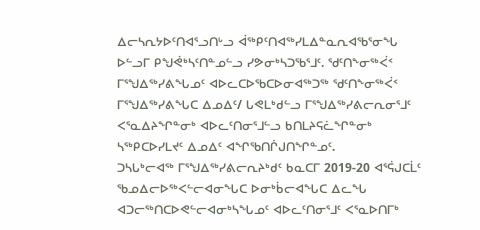ᐃᓕᓴᕆᔭᐅᑦᑎᐊᕐᓗᑎᒡᓗ ᐋᖅᑭᑦᑎᐊᖅᓯᒪᐃᓐᓇᕆᐊᖃᕐᓂᖓ ᐅᓪᓗᒥ ᑭᖑᕚᒃᓴᑦᑎᓐᓄᓪᓗ ᓯᕗᓂᒃᓴᑐᖃᕐᒧᑦ. ᖁᑦᑎᖕᓂᖅᐹᑉ ᒥᕐᖑᐃᖅᓯᕕᖓᓄᑦ ᐊᐅᓚᑕᐅᖃᑕᐅᓂᐊᖅᑐᖅ ᖁᑦᑎᖕᓂᖅᐹᑉ ᒥᕐᖑᐃᖅᓯᕕᖓᑕ ᐃᓄᐃᑦ/ ᒐᕙᒪᒃᑯᓪᓗ ᒥᕐᖑᐃᖅᓯᕕᓕᕆᓂᕐᒧᑦ ᐸᕐᓇᐃᔨᖏᓐᓂᒃ ᐊᐅᓚᑦᑎᓂᕐᒧᓪᓗ ᑲᑎᒪᔨᕋᓛᖏᓐᓂᒃ ᓴᖅᑭᑕᐅᓯᒪᔪᑦ ᐃᓄᐃᑦ ᐊᖏᖃᑎᒌᒍᑎᖏᓐᓄᑦ.
ᑐᓴᒐᒃᓕᐊᖅ ᒥᕐᖑᐃᖅᓯᕕᓕᕆᔨᒃᑯᑦ ᑲᓇᑕᒥ 2019-20 ᐊᕐᕌᒍᑕᒫᑦ ᖃᓄᐃᓕᐅᖅᐸᓪᓕᐊᓂᖓᑕ ᐅᓂᒃᑳᓕᐊᖓᑕ ᐃᓚᖓ ᐊᑐᓕᖅᑎᑕᐅᕙᓪᓕᐊᓂᒃᓴᖓᓄᑦ ᐊᐅᓚᑦᑎᓂᕐᒧᑦ ᐸᕐᓇᐅᑎᒥᒃ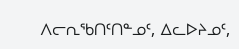ᐱᓕᕆᖃᑎᑦᑎᓐᓄᑦ, ᐃᓚᐅᔨᓄᑦ,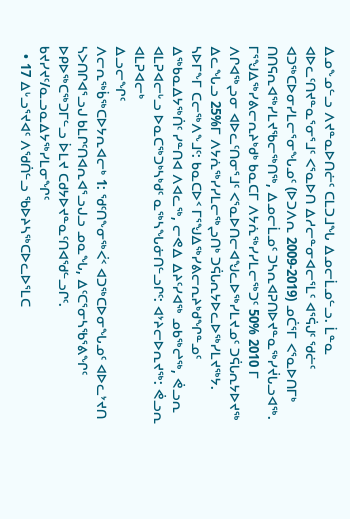ᐃᓄᖕᓄᓪᓗ ᐱᔪᓐᓇᐅᑎᓖᑦ ᑕᒪᑐᒧᖓ ᐃᓄᓕᒫᓄᓪᓗ. ᒫᓐᓇ ᐊᐅᓚᑦᑎᔪᓐᓇᕐᓂᕐᒧᑦ ᐸᕐᓇᐅᑎ ᐃᓱᓕᓐᓂᐊᓕᕐᒪᑦ ᐊᕐᕌᒍᑦ ᖁᓖᑦ ᐊᑐᖅᑕᐅᓂᓯᒪᓕᕐᓂᖓᓄᑦ (ᐅᑐᐱᕆ 2009-2019) ᓄᑖᕐᒥ ᐸᕐᓇᐅᑎᒥᒃ ᑎᑎᕋᕆᐊᖅᓯᒪᔪᖃᓕᖅᑎᖅ, ᐃᓄᓕᒫᓄᑦ ᑐᓴᕆᐊᕈᑎᐅᔪᓐᓇᖅᓯᔫᒐᓗᐊᖅ. ᒥᕐᖑᐃᖅᓯᕕᓕᕆᔨᒃᑯᒃ ᑲᓇᑕᒥ ᐱᔭᕇᖅᓯᓯᒪᓕᖅᑐᑦ 50% 2010 ᒥ ᐱᒋᐊᖅᖢᓂ ᐊᐅᓚᑦᑎᓂᕐᒧᑦ ᐸᕐᓇᐅᑎᓕᐊᖑᓚᐅᖅᓯᒪᔪᓄᑦ ᑐᕌᒐᕆᔭᐅᔪᖅ ᐃᓚᖓᓗ 25%ᒥ ᐱᔭᕇᖅᓯᓯᒪᓕᖅᖢᑎᒃ ᑐᕌᒐᕆᔭᐅᓚᐅᖅᓯᒪᔪᖅᔭ.
ᓴᐅᒥᖕᒥ ᑕᓕᖅᐱᖕᒧᑦ: ᑲᓇᑕᐅᑉ ᒥᕐᖑᐃᖅᓯᕕᓕᕆᔨᒃᑯᖏᓐᓄᑦ ᐃᖅᑲᓇᐃᔭᖅᑏᑦ ᓯᓐᑎᐊ ᐱᐊᓚᖅ, ᓕᕙᐃ ᐃᔨᑦᓯᐊᖅ ᓄᑲᖅᖠᖅ, ᕚᓗᕆ ᐊᒪᕈᐊᓕᒡᓗ ᐅᓇᑕᖅᑐᒃᓴᒃᑯᑦ ᓇᖅᓴᖓᓃᑎᓪᓗᒋᑦ: ᐊᔾᔨᓕᐅᕆᔪᖅ: ᕚᓗᕆ ᐊᒪᕈᐊᓕᒃ
ᐃᓗᓕᖏᑦ
ᐱᓕᕆᖅᑳᖅᑕᐅᔭᕆᐊᓕᒃ 1: ᖁᑦᑎᖕᓂᖅᐹᑉ ᐊᑐᖅᑕᐅᓂᖓᓄᑦ ᐊᐅᓚᔾᔪᑎ ᓴᐳᑎᒋᐊᕐᓗᒍ ᑲᒪᒋᑦᑎᐊᕆᐊᕐᓗᒍᓗ ᓄᓇᖓ, ᐃᑦᑕᕐᓂᓴᖃᕐᕕᖏᑦ ᐅᑭᐅᖅᑕᖅᑐᒥᓪᓗ ᐆᒪᔪ ᑕᑯᔭᐅᔪᓐᓇᑦᑎᐊᖁᓪᓗᒋᑦ.
ᑲᔪᓯᔪᑦ/ᓇᓗᓇᐃᔭᖅᓯᒪᓂᖏᑦ
  • 17 ᐃᒡᓗᕐᔪᐊᑦ ᐱᖁᑏᓪᓗ ᖃᐅᔨᓴᖅᑕᐅᓚᐅᕐᒪᑕ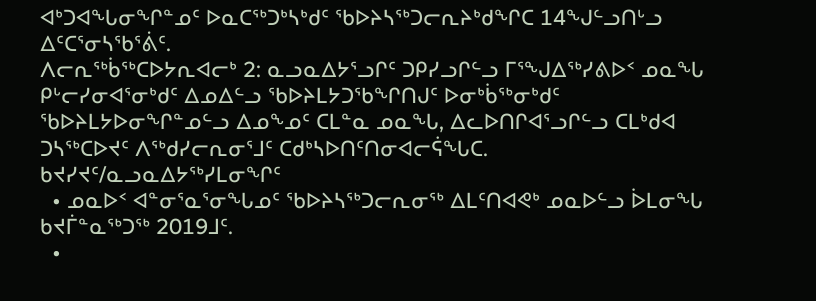ᐊᒃᑐᐊᖓᓂᖏᓐᓄᑦ ᐅᓇᑕᖅᑐᒃᓴᒃᑯᑦ ᖃᐅᔨᓴᖅᑐᓕᕆᔨᒃᑯᖏᑕ 14ᖑᓪᓗᑎᒡᓗ ᐃᑦᑕᕐᓂᓴᖃᕐᕖᑦ.
ᐱᓕᕆᖅᑳᖅᑕᐅᔭᕆᐊᓕᒃ 2: ᓇᓗᓇᐃᔭᕐᓗᒋᑦ ᑐᑭᓯᓗᒋᓪᓗ ᒥᕐᖑᐃᖅᓯᕕᐅᑉ ᓄᓇᖓ ᑭᒡᓕᓯᓂᐊᕐᓂᒃᑯᑦ ᐃᓄᐃᓪᓗ ᖃᐅᔨᒪᔭᑐᖃᖏᑎᒍᑦ ᐅᓂᒃᑳᖅᓂᒃᑯᑦ ᖃᐅᔨᒪᔭᐅᓂᖏᓐᓄᓪᓗ ᐃᓄᖕᓄᑦ ᑕᒪᓐᓇ ᓄᓇᖓ, ᐃᓚᐅᑎᒋᐊᕐᓗᒋᓪᓗ ᑕᒪᒃᑯᐊ ᑐᓴᖅᑕᐅᔪᑦ ᐱᖅᑯᓯᓕᕆᓂᕐᒧᑦ ᑕᑯᒃᓴᐅᑎᑦᑎᓂᐊᓕᕌᖓᑕ.
ᑲᔪᓯᔪᑦ/ᓇᓗᓇᐃᔭᖅᓯᒪᓂᖏᑦ
  • ᓄᓇᐅᑉ ᐊᓐᓂᕐᓇᕐᓂᖓᓄᑦ ᖃᐅᔨᓴᖅᑐᓕᕆᓂᖅ ᐃᒪᑦᑎᐊᕙᒃ ᓄᓇᐅᓪᓗ ᐆᒪᓂᖓ ᑲᔪᒦᓐᓇᖅᑐᖅ 2019ᒧᑦ.
  •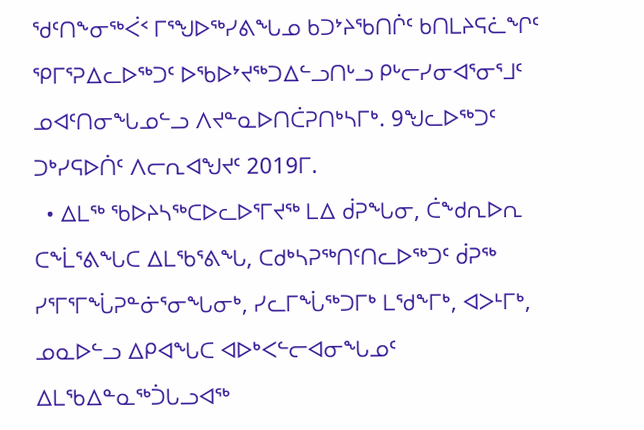ᖁᑦᑎᖕᓂᖅᐹᑉ ᒥᕐᖑᐅᖅᓯᕕᖓᓄ ᑲᑐᔾᔨᖃᑎᒌᑦ ᑲᑎᒪᔨᕋᓛᖏᑦ ᕿᒥᕐᕈᐃᓚᐅᖅᑐᑦ ᐅᖃᐅᔾᔪᖅᑐᐃᓪᓗᑎᒡᓗ ᑭᒡᓕᓯᓂᐊᕐᓂᕐᒧᑦ ᓄᐊᑦᑎᓂᖓᓄᓪᓗ ᐱᔪᓐᓇᐅᑎᑖᕈᑎᒃᓴᒥᒃ. 9ᖑᓚᐅᖅᑐᑦ ᑐᒃᓯᕋᐅᑏᑦ ᐱᓕᕆᐊᖑᔪᑦ 2019ᒥ.
  • ᐃᒪᖅ ᖃᐅᔨᓴᖅᑕᐅᓚᐅᕐᒥᔪᖅ ᒪᐃ ᑰᕈᖓᓂ, ᑖᖕᑯᕆᐅᕆ ᑕᖕᒫᕐᕕᖓᑕ ᐃᒪᖃᕐᕕᖓ, ᑕᑯᒃᓴᕈᖅᑎᑦᑎᓚᐅᖅᑐᑦ ᑰᕈᖅ ᓯᕐᒥᕐᒥᖔᕈᓐᓃᕐᓂᖓᓂᒃ, ᓯᓚᒥᖔᖅᑐᒥᒃ ᒪᖁᖕᒥᒃ, ᐊᐳᒻᒥᒃ, ᓄᓇᐅᓪᓗ ᐃᑭᐊᖓᑕ ᐊᐅᒃᐸᓪᓕᐊᓂᖓᓄᑦ ᐃᒪᖃᐃᓐᓇᖅᑑᒐᓗᐊᖅ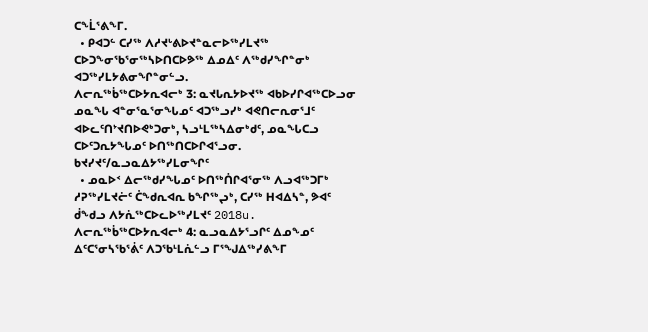ᑕᖕᒫᕐᕕᖕᒥ.
  • ᑭᐊᑐᓪ ᑕᓯᖅ ᐱᓱᔪᒡᕕᐅᔪᓐᓇᓕᐅᖅᓯᒪᔪᖅ ᑕᐅᑐᖕᓂᖃᕐᓂᖅᓴᐅᑎᑕᐅᕗᖅ ᐃᓄᐃᑦ ᐱᖅᑯᓯᖏᓐᓂᒃ ᐊᑐᖅᓯᒪᔭᕕᓂᖏᓐᓂᓪᓗ.
ᐱᓕᕆᖅᑳᖅᑕᐅᔭᕆᐊᓕᒃ 3: ᓇᔪᒐᕆᔭᐅᔪᖅ ᐊᑲᐅᓯᒋᐊᖅᑕᐅᓗᓂ ᓄᓇᖓ ᐊᓐᓂᕐᓇᕐᓂᖓᓄᑦ ᐊᑐᖅᓗᓯᒃ ᐊᕙᑎᓕᕆᓂᕐᒧᑦ ᐊᐅᓚᑦᑎᔾᔪᑎᐅᕙᒃᑐᓂᒃ, ᓴᓗᒻᒪᖅᓴᐃᓂᒃᑯᑦ, ᓄᓇᖓᑕᓗ ᑕᐅᑦᑐᕆᔭᖓᓄᑦ ᐅᑎᖅᑎᑕᐅᒋᐊᕐᓗᓂ.
ᑲᔪᓯᔪᑦ/ᓇᓗᓇᐃᔭᖅᓯᒪᓂᖏᑦ
  • ᓄᓇᐅᑉ ᐃᓕᖅᑯᓯᖓᓄᑦ ᐅᑎᖅᑏᒋᐊᕐᓂᖅ ᐱᓗᐊᖅᑐᒥᒃ ᓱᕈᖅᓯᒪᔪᓖᑦ ᑖᖕᑯᕆᐊᕆ ᑲᖏᖅᖢᒃ, ᑕᓯᖅ ᕼᐊᐃᓴᓐ, ᕗᐊᑦ ᑰᖕᑯᓗ ᐱᔭᕇᖅᑕᐅᓚᐅᖅᓯᒪᔪᑦ 2018u.
ᐱᓕᕆᖅᑳᖅᑕᐅᔭᕆᐊᓕᒃ 4: ᓇᓗᓇᐃᔭᕐᓗᒋᑦ ᐃᓄᖕᓄᑦ ᐃᑦᑕᕐᓂᓴᖃᕐᕖᑦ ᐱᑐᖃᒻᒪᕇᓪᓗ ᒥᕐᖑᐃᖅᓯᕕᖕᒥ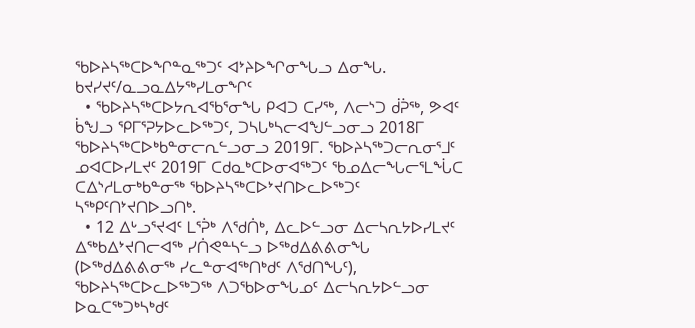ᖃᐅᔨᓴᖅᑕᐅᖏᓐᓇᖅᑐᑦ ᐊᔾᔨᐅᖏᓂᖓᓗ ᐃᓂᖓ.
ᑲᔪᓯᔪᑦ/ᓇᓗᓇᐃᔭᖅᓯᒪᓂᖏᑦ
  • ᖃᐅᔨᓴᖅᑕᐅᔭᕆᐊᖃᕐᓂᖓ ᑭᐊᑐ ᑕᓯᖅ, ᐱᓕᔅᑐ ᑰᕉᖅ, ᕗᐊᑦ ᑳᖑᓗ ᕿᒥᕐᕈᔭᐅᓚᐅᖅᑐᑦ, ᑐᓴᒐᒃᓴᓕᐊᖑᓪᓗᓂᓗ 2018ᒥ ᖃᐅᔨᓴᖅᑕᐅᒃᑲᓐᓂᓕᕆᓪᓗᓂᓗ 2019ᒥ. ᖃᐅᔨᓴᖅᑐᓕᕆᓂᕐᒧᑦ ᓄᐊᑕᐅᓯᒪᔪᑦ 2019ᒥ ᑕᑯᓇᒃᑕᐅᓂᐊᖅᑐᑦ ᖃᓄᐃᓕᖓᓕᕐᒪᖔᑕ ᑕᐃᔅᓱᒪᓂᒃᑲᓐᓂᖅ ᖃᐅᔨᓴᖅᑕᐅᔾᔪᑎᐅᓚᐅᖅᑐᑦ ᓴᖅᑭᑦᑎᔾᔪᑎᐅᓗᑎᒃ.
  • 12 ᐃᒡᓗᕐᔪᐊᑦ ᒪᕐᕉᒃ ᐱᖁᑏᒃ, ᐃᓚᐅᓪᓗᓂ ᐃᓕᓴᕆᔭᐅᓯᒪᔪᑦ ᐃᖅᑲᐃᔾᔪᑎᓕᐊᖅ ᓯᑏᕙᓐᓴᓪᓗ ᐅᖅᑯᐃᕕᕕᓂᖓ (ᐅᖅᑯᐃᕕᕕᓂᖅ ᓯᓚᓐᓂᐊᖅᑎᒃᑯᑦ ᐱᖁᑎᖓᑦ), ᖃᐅᔨᓴᖅᑕᐅᓚᐅᖅᑐᖅ ᐱᑐᖃᐅᓂᖓᓄᑦ ᐃᓕᓴᕆᔭᐅᓪᓗᓂ ᐅᓇᑕᖅᑐᒃᓴᒃᑯᑦ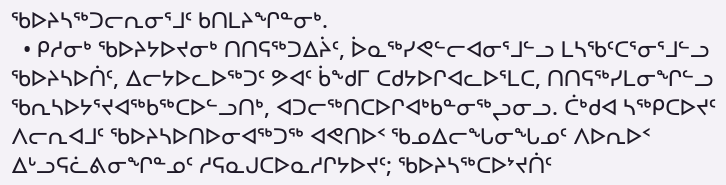ᖃᐅᔨᓴᖅᑐᓕᕆᓂᕐᒧᑦ ᑲᑎᒪᔨᖏᓐᓂᒃ.
  • ᑭᓱᓂᒃ ᖃᐅᔨᔭᐅᔪᓂᒃ ᑎᑎᕋᖅᑐᐃᔩᑦ, ᐆᓇᖅᓯᕙᓪᓕᐊᓂᕐᒧᓪᓗ ᒪᓴᖃᑦᑕᕐᓂᕐᒧᓪᓗ ᖃᐅᔨᓴᐅᑏᑦ, ᐃᓕᔭᐅᓚᐅᖅᑐᑦ ᕗᐊᑦ ᑳᖕᑯᒥ ᑕᑯᔭᐅᒋᐊᓚᐅᕐᒪᑕ, ᑎᑎᕋᖅᓯᒪᓂᖏᓪᓗ ᖃᕆᓴᐅᔭᕐᔪᐊᖅᑲᖅᑕᐅᓪᓗᑎᒃ, ᐊᑐᓕᖅᑎᑕᐅᒋᐊᒃᑲᓐᓂᖅᖢᓂᓗ. ᑖᒃᑯᐊ ᓴᖅᑭᑕᐅᔪᑦ ᐱᓕᕆᐊᒧᑦ ᖃᐅᔨᓴᐅᑎᐅᓂᐊᖅᑐᖅ ᐊᕙᑎᐅᑉ ᖃᓄᐃᓕᖓᓂᖓᓄᑦ ᐱᐅᕆᐅᑉ ᐃᒡᓗᕋᓛᕕᓂᖏᓐᓄᑦ ᓱᕋᓇᒍᑕᐅᓇᓱᒋᔭᐅᔪᑦ; ᖃᐅᔨᓴᖅᑕᐅᔾᔪᑏᑦ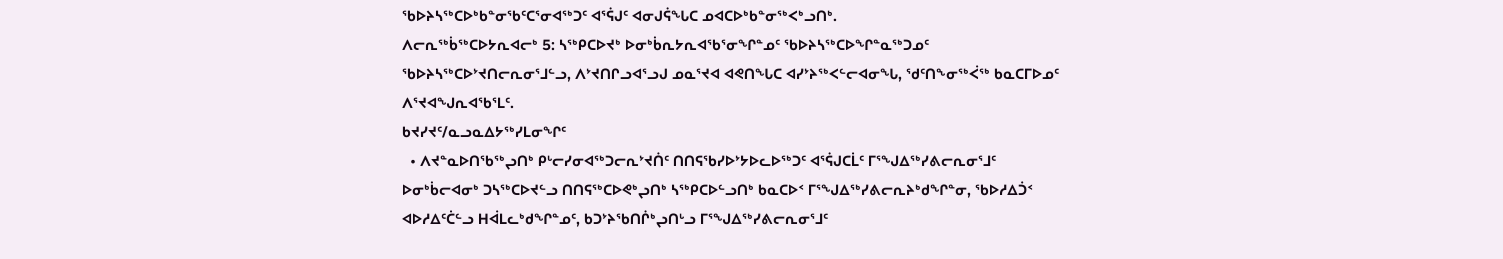ᖃᐅᔨᓴᖅᑕᐅᒃᑲᓐᓂᖃᑦᑕᕐᓂᐊᖅᑐᑦ ᐊᕐᕌᒍᑦ ᐊᓂᒍᕌᖓᑕ ᓄᐊᑕᐅᒃᑲᓐᓂᖅᐸᒃᓗᑎᒃ.
ᐱᓕᕆᖅᑳᖅᑕᐅᔭᕆᐊᓕᒃ 5: ᓴᖅᑭᑕᐅᔪᒃ ᐅᓂᒃᑳᕆᔭᕆᐊᖃᕐᓂᖏᓐᓄᑦ ᖃᐅᔨᓴᖅᑕᐅᖏᓐᓇᖅᑐᓄᑦ ᖃᐅᔨᓴᖅᑕᐅᔾᔪᑎᓕᕆᓂᕐᒧᓪᓗ, ᐱᔾᔪᑎᒋᓗᐊᕐᓗᒍ ᓄᓇᕐᔪᐊ ᐊᕙᑎᖓᑕ ᐊᓯᔾᔨᖅᐸᓪᓕᐊᓂᖓ, ᖁᑦᑎᖕᓂᖅᐹᖅ ᑲᓇᑕᒥᐅᓄᑦ ᐱᕐᔪᐊᖑᕆᐊᖃᕐᒪᑦ.
ᑲᔪᓯᔪᑦ/ᓇᓗᓇᐃᔭᖅᓯᒪᓂᖏᑦ
  • ᐱᔪᓐᓇᐅᑎᖃᖅᖢᑎᒃ ᑭᒡᓕᓯᓂᐊᖅᑐᓕᕆᔾᔪᑏᑦ ᑎᑎᕋᖃᓯᐅᔾᔭᐅᓚᐅᖅᑐᑦ ᐊᕐᕌᒍᑕᒫᑦ ᒥᕐᖑᐃᖅᓯᕕᓕᕆᓂᕐᒧᑦ ᐅᓂᒃᑳᓕᐊᓂᒃ ᑐᓴᖅᑕᐅᔪᓪᓗ ᑎᑎᕋᖅᑕᐅᕙᒃᖢᑎᒃ ᓴᖅᑭᑕᐅᓪᓗᑎᒃ ᑲᓇᑕᐅᑉ ᒥᕐᖑᐃᖅᓯᕕᓕᕆᔨᒃᑯᖏᓐᓂ, ᖃᐅᓱᐃᑑᑉ ᐊᐅᓱᐃᑦᑖᓪᓗ ᕼᐋᒪᓚᒃᑯᖏᓐᓄᑦ, ᑲᑐᔾᔨᖃᑎᒌᒃᖢᑎᒡᓗ ᒥᕐᖑᐃᖅᓯᕕᓕᕆᓂᕐᒧᑦ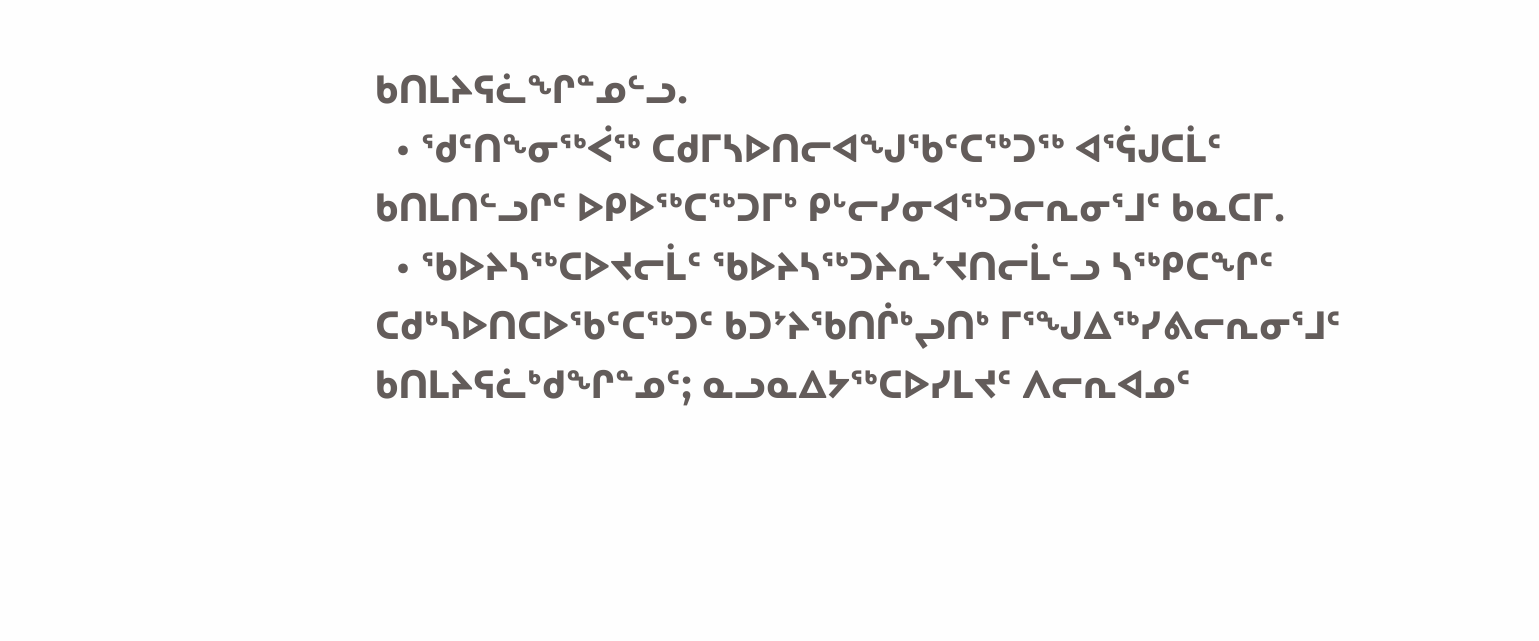ᑲᑎᒪᔨᕋᓛᖏᓐᓄᓪᓗ.
  • ᖁᑦᑎᖕᓂᖅᐹᖅ ᑕᑯᒥᓴᐅᑎᓕᐊᖑᖃᑦᑕᖅᑐᖅ ᐊᕐᕌᒍᑕᒫᑦ ᑲᑎᒪᑎᓪᓗᒋᑦ ᐅᑭᐅᖅᑕᖅᑐᒥᒃ ᑭᒡᓕᓯᓂᐊᖅᑐᓕᕆᓂᕐᒧᑦ ᑲᓇᑕᒥ.
  • ᖃᐅᔨᓴᖅᑕᐅᔪᓕᒫᑦ ᖃᐅᔨᓴᖅᑐᔨᕆᔾᔪᑎᓕᒫᓪᓗ ᓴᖅᑭᑕᖏᑦ ᑕᑯᒃᓴᐅᑎᑕᐅᖃᑦᑕᖅᑐᑦ ᑲᑐᔾᔨᖃᑎᒌᒃᖢᑎᒃ ᒥᕐᖑᐃᖅᓯᕕᓕᕆᓂᕐᒧᑦ ᑲᑎᒪᔨᕋᓛᒃᑯᖏᓐᓄᑦ; ᓇᓗᓇᐃᔭᖅᑕᐅᓯᒪᔪᑦ ᐱᓕᕆᐊᓄᑦ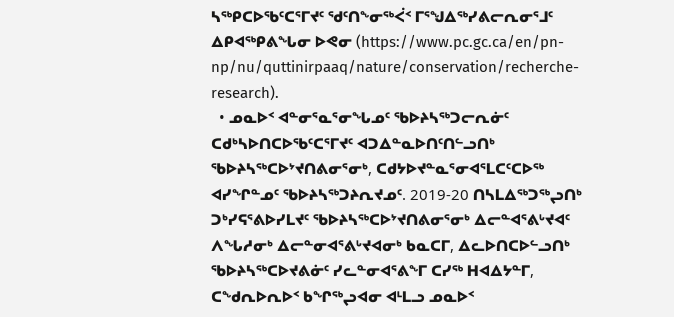ᓴᖅᑭᑕᐅᖃᑦᑕᕐᒥᔪᑦ ᖁᑦᑎᖕᓂᖅᐹᑉ ᒥᕐᖑᐃᖅᓯᕕᓕᕆᓂᕐᒧᑦ ᐃᑭᐊᖅᑭᕕᖓᓂ ᐅᕙᓂ (https://www.pc.gc.ca/en/pn-np/nu/quttinirpaaq/nature/conservation/recherche-research).
  • ᓄᓇᐅᑉ ᐊᓐᓂᕐᓇᕐᓂᖓᓄᑦ ᖃᐅᔨᓴᖅᑐᓕᕆᓃᑦ ᑕᑯᒃᓴᐅᑎᑕᐅᖃᑦᑕᕐᒥᔪᑦ ᐊᑐᐃᓐᓇᐅᑎᑦᑎᓪᓗᑎᒃ ᖃᐅᔨᓴᖅᑕᐅᔾᔪᑎᕕᓂᕐᓂᒃ, ᑕᑯᔭᐅᔪᓐᓇᕐᓂᐊᕐᒪᑕᑦᑕᐅᖅ ᐊᓯᖏᓐᓄᑦ ᖃᐅᔨᓴᖅᑐᔨᕆᔪᓄᑦ. 2019-20 ᑎᓴᒪᐃᖅᑐᖅᖢᑎᒃ ᑐᒃᓯᕋᕐᕕᐅᓯᒪᔪᑦ ᖃᐅᔨᓴᖅᑕᐅᔾᔪᑎᕕᓂᕐᓂᒃ ᐃᓕᓐᐊᕐᕕᒡᔪᐊᑦ ᐱᖓᓱᓂᒃ ᐃᓕᓐᓂᐊᕐᕕᒡᔪᐊᓂᒃ ᑲᓇᑕᒥ, ᐃᓚᐅᑎᑕᐅᓪᓗᑎᒃ ᖃᐅᔨᓴᖅᑕᐅᔪᕕᓃᑦ ᓯᓚᓐᓂᐊᕐᕕᖕᒥ ᑕᓯᖅ ᕼᐊᐃᔭᓐᒥ, ᑕᖕᑯᕆᐅᕆᐅᑉ ᑲᖏᖅᖢᐊᓂ ᐊᒻᒪᓗ ᓄᓇᐅᑉ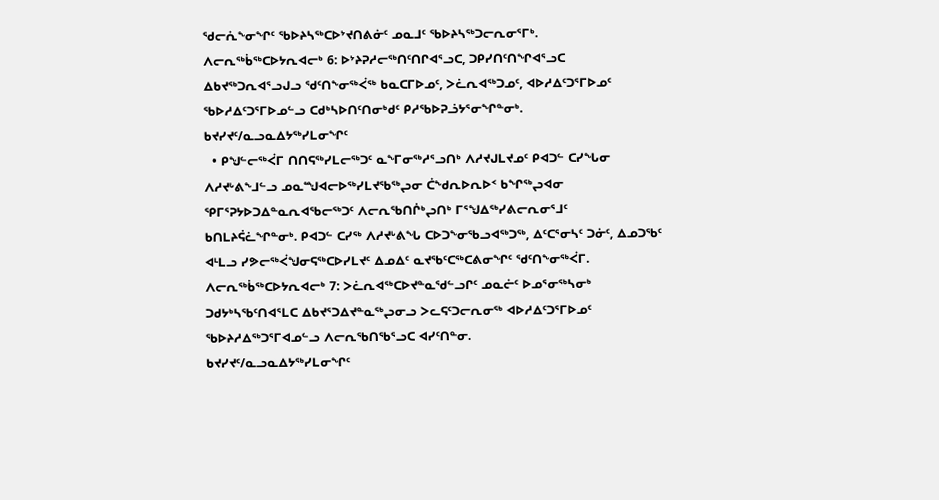ᖁᓕᕇᖕᓂᖏᑦ ᖃᐅᔨᓴᖅᑕᐅᔾᔪᑎᕕᓃᑦ ᓄᓇᒧᑦ ᖃᐅᔨᓴᖅᑐᓕᕆᓂᕐᒥᒃ.
ᐱᓕᕆᖅᑳᖅᑕᐅᔭᕆᐊᓕᒃ 6: ᐅᔾᔨᕈᓱᓕᖅᑎᑦᑎᒋᐊᕐᓗᑕ, ᑐᑭᓯᑎᑦᑎᖏᐊᕐᓗᑕ ᐃᑲᔪᖅᑐᕆᐊᕐᓗᒍᓗ ᖁᑦᑎᖕᓂᖅᐹᖅ ᑲᓇᑕᒥᐅᓄᑦ, ᐳᓛᕆᐊᖅᑐᓄᑦ, ᐊᐅᓱᐃᑦᑐᕐᒥᐅᓄᑦ ᖃᐅᓱᐃᑦᑐᕐᒥᐅᓄᓪᓗ ᑕᑯᒃᓴᐅᑎᑦᑎᓂᒃᑯᑦ ᑭᓱᖃᐅᕈᓘᔭᕐᓂᖏᓐᓂᒃ.
ᑲᔪᓯᔪᑦ/ᓇᓗᓇᐃᔭᖅᓯᒪᓂᖏᑦ
  • ᑭᖑᓪᓕᖅᐹᒥ ᑎᑎᕋᖅᓯᒪᓕᖅᑐᑦ ᓇᖕᒥᓂᖅᓱᕐᓗᑎᒃ ᐱᓱᔪᒍᒪᔪᓄᑦ ᑭᐊᑐᓪ ᑕᓯᖓᓂ ᐱᓱᔪᒡᕕᖕᒧᓪᓗ ᓄᓇᙳᐊᓕᐅᖅᓯᒪᔪᖃᖅᖢᓂ ᑖᖕᑯᕆᐅᕆᐅᑉ ᑲᖏᖅᖢᐊᓂ ᕿᒥᕐᕈᔭᐅᑐᐃᓐᓇᕆᐊᖃᓕᖅᑐᑦ ᐱᓕᕆᖃᑎᒌᒃᖢᑎᒃ ᒥᕐᖑᐃᖅᓯᕕᓕᕆᓂᕐᒧᑦ ᑲᑎᒪᔨᕌᓛᖏᓐᓂᒃ. ᑭᐊᑐᓪ ᑕᓯᖅ ᐱᓱᔪᒡᕕᖓ ᑕᐅᑐᖕᓂᖃᓗᐊᖅᑐᖅ, ᐃᑦᑕᕐᓂᓴᑦ ᑐᓃᑦ, ᐃᓄᑐᖃᑦ ᐊᒻᒪᓗ ᓯᕗᓕᖅᐹᖑᓂᕋᖅᑕᐅᓯᒪᔪᑦ ᐃᓄᐃᑦ ᓇᔪᖃᑦᑕᖅᑕᕕᓂᖏᑦ ᖁᑦᑎᖕᓂᖅᐹᒥ.
ᐱᓕᕆᖅᑳᖅᑕᐅᔭᕆᐊᓕᒃ 7: ᐳᓛᕆᐊᖅᑕᐅᔪᓐᓇᖁᓪᓗᒋᑦ ᓄᓇᓖᑦ ᐅᓄᕐᓂᖅᓴᓂᒃ ᑐᑯᔭᒃᓴᖃᑦᑎᐊᕐᒪᑕ ᐃᑲᔪᕐᑐᐃᔪᓐᓇᖅᖢᓂᓗ ᐳᓚᕋᑦᑐᓕᕆᓂᖅ ᐊᐅᓱᐃᑦᑐᕐᒥᐅᓄᑦ ᖃᐅᔨᓱᐃᖅᑐᕐᒥᐊᓄᓪᓗ ᐱᓕᕆᖃᑎᖃᕐᓗᑕ ᐊᓯᑦᑎᓐᓂ.
ᑲᔪᓯᔪᑦ/ᓇᓗᓇᐃᔭᖅᓯᒪᓂᖏᑦ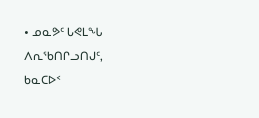• ᓄᓇᕗᑦ ᒐᕙᒪᖓ ᐱᕆᖃᑎᒋᓗᑎᒍᑦ, ᑲᓇᑕᐅᑉ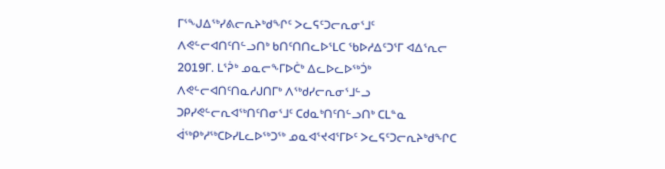ᒥᕐᖑᐃᖅᓯᕕᓕᕆᔨᒃᑯᖏᑦ ᐳᓚᕋᑦᑐᓕᕆᓂᕐᒧᑦ ᐱᕙᓪᓕᐊᑎᑦᑎᓪᓗᑎᒃ ᑲᑎᑦᑎᑎᓚᐅᕐᒪᑕ ᖃᐅᓱᐃᑦᑐᕐᒥ ᐊᐃᕐᕆᓕ 2019ᒥ. ᒪᕐᕉᒃ ᓄᓇᓕᖕᒥᐅᑖᒃ ᐃᓚᐅᓚᐅᖅᑑᒃ ᐱᕙᓪᓕᐊᑎᑦᑎᓇᓱᒍᑎᒥᒃ ᐱᖅᑯᓯᓕᕆᓂᕐᒧᓪᓗ ᑐᑭᓯᕙᓪᓕᕆᐊᖅᑎᑦᑎᓂᕐᒧᑦ ᑕᑯᓇᒃᑎᑦᑎᓪᓗᑎᒃ ᑕᒪᓐᓇ ᐋᖅᑭᒃᓱᖅᑕᐅᓯᒪᓚᐅᖅᑐᖅ ᓄᓇᐊᕐᔪᐊᕐᒥᐅᑦ ᐳᓚᕋᑦᑐᓕᕆᔨᒃᑯᖏᑕ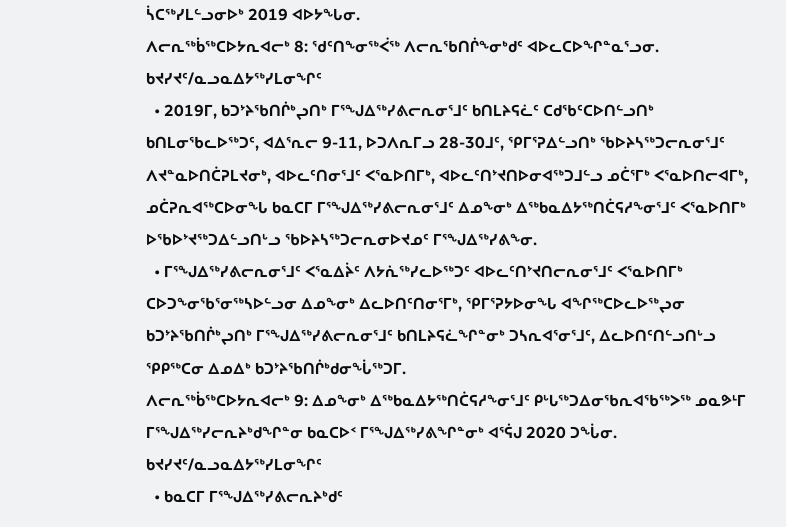ᓵᑕᖅᓯᒪᓪᓗᓂᐅᒃ 2019 ᐊᐅᔭᖓᓂ.
ᐱᓕᕆᖅᑳᖅᑕᐅᔭᕆᐊᓕᒃ 8: ᖁᑦᑎᖕᓂᖅᐹᖅ ᐱᓕᕆᖃᑎᒌᖕᓂᒃᑯᑦ ᐊᐅᓚᑕᐅᖏᓐᓇᕐᓗᓂ.
ᑲᔪᓯᔪᑦ/ᓇᓗᓇᐃᔭᖅᓯᒪᓂᖏᑦ
  • 2019ᒥ, ᑲᑐᔾᔨᖃᑎᒌᒃᖢᑎᒃ ᒥᕐᖑᐃᖅᓯᕕᓕᕆᓂᕐᒧᑦ ᑲᑎᒪᔨᕋᓛᑦ ᑕᑯᖃᑦᑕᐅᑎᓪᓗᑎᒃ ᑲᑎᒪᓂᖃᓚᐅᖅᑐᑦ, ᐊᐃᕐᕆᓕ 9-11, ᐅᑐᐱᕆᒥᓗ 28-30ᒧᑦ, ᕿᒥᕐᕈᐃᓪᓗᑎᒃ ᖃᐅᔨᓴᖅᑐᓕᕆᓂᕐᒧᑦ ᐱᔪᓐᓇᐅᑎᑖᕈᒪᔪᓂᒃ, ᐊᐅᓚᑦᑎᓂᕐᒧᑦ ᐸᕐᓇᐅᑎᒥᒃ, ᐊᐅᓚᑦᑎᔾᔪᑎᐅᓂᐊᖅᑐᒧᓪᓗ ᓄᑖᕐᒥᒃ ᐸᕐᓇᐅᑎᓕᐊᒥᒃ, ᓄᑖᕈᕆᐊᖅᑕᐅᓂᖓ ᑲᓇᑕᒥ ᒥᕐᖑᐃᖅᓯᕕᓕᕆᓂᕐᒧᑦ ᐃᓄᖕᓂᒃ ᐃᖅᑲᓇᐃᔭᖅᑎᑖᕋᓱᖕᓂᕐᒧᑦ ᐸᕐᓇᐅᑎᒥᒃ ᐅᖃᐅᔾᔪᖅᑐᐃᓪᓗᑎᒡᓗ ᖃᐅᔨᓴᖅᑐᓕᕆᓂᐅᔪᓄᑦ ᒥᕐᖑᐃᖅᓯᕕᖕᓂ.
  • ᒥᕐᖑᐃᖅᓯᕕᓕᕆᓂᕐᒧᑦ ᐸᕐᓇᐃᔩᑦ ᐱᔭᕇᖅᓯᓚᐅᖅᑐᑦ ᐊᐅᓚᑦᑎᔾᔪᑎᓕᕆᓂᕐᒧᑦ ᐸᕐᓇᐅᑎᒥᒃ ᑕᐅᑐᖕᓂᖃᕐᓂᖅᓴᐅᓪᓗᓂ ᐃᓄᖕᓂᒃ ᐃᓚᐅᑎᑦᑎᓂᕐᒥᒃ, ᕿᒥᕐᕈᔭᐅᓂᖓ ᐊᖏᖅᑕᐅᓚᐅᖅᖢᓂ ᑲᑐᔾᔨᖃᑎᒌᒃᖢᑎᒃ ᒥᕐᖑᐃᖅᓯᕕᓕᕆᓂᕐᒧᑦ ᑲᑎᒪᔨᕋᓛᖏᓐᓂᒃ ᑐᓴᕆᐊᕐᓂᕐᒧᑦ, ᐃᓚᐅᑎᑦᑎᓪᓗᑎᒡᓗ ᕿᑭᖅᑕᓂ ᐃᓄᐃᒃ ᑲᑐᔾᔨᖃᑎᒌᒃᑯᓂᖔᖅᑐᒥ.
ᐱᓕᕆᖅᑳᖅᑕᐅᔭᕆᐊᓕᒃ 9: ᐃᓄᖕᓂᒃ ᐃᖅᑲᓇᐃᔭᖅᑎᑖᕋᓱᖕᓂᕐᒧᑦ ᑭᒡᒐᖅᑐᐃᓂᖃᕆᐊᖃᖅᐳᖅ ᓄᓇᕗᒻᒥ ᒥᕐᖑᐃᖅᓯᓕᕆᔨᒃᑯᖏᓐᓂ ᑲᓇᑕᐅᑉ ᒥᕐᖑᐃᖅᓯᕕᖏᓐᓂᒃ ᐊᕐᕌᒍ 2020 ᑐᖔᓂ.
ᑲᔪᓯᔪᑦ/ᓇᓗᓇᐃᔭᖅᓯᒪᓂᖏᑦ
  • ᑲᓇᑕᒥ ᒥᕐᖑᐃᖅᓯᕕᓕᕆᔨᒃᑯᑦ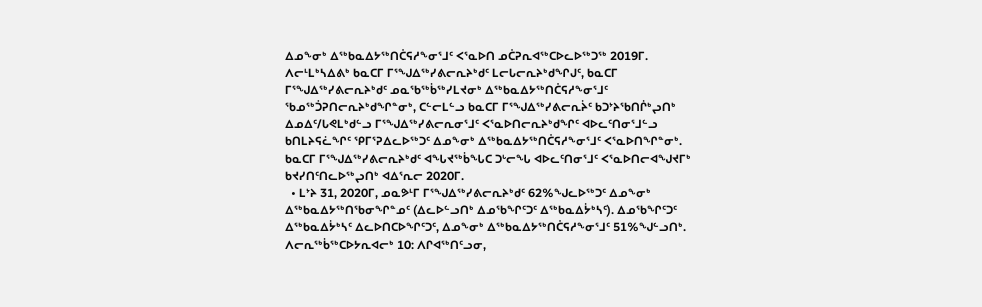ᐃᓄᖕᓂᒃ ᐃᖅᑲᓇᐃᔭᖅᑎᑖᕋᓱᖕᓂᕐᒧᑦ ᐸᕐᓇᐅᑎ ᓄᑖᕈᕆᐊᖅᑕᐅᓚᐅᖅᑐᖅ 2019ᒥ. ᐱᓕᒻᒪᒃᓴᐃᕕᒃ ᑲᓇᑕᒥ ᒥᕐᖑᐃᖅᓯᕕᓕᕆᔨᒃᑯᑦ ᒪᓕᒐᓕᕆᔨᒃᑯᖏᒍᑦ, ᑲᓇᑕᒥ ᒥᕐᖑᐃᖅᓯᕕᓕᕆᔨᒃᑯᑦ ᓄᓇᖃᖅᑳᖅᓯᒪᔪᓂᒃ ᐃᖅᑲᓇᐃᔭᖅᑎᑖᕋᓱᖕᓂᕐᒧᑦ ᖃᓄᖅᑑᕈᑎᓕᕆᔨᒃᑯᖏᓐᓂᒃ, ᑕᓪᓕᒪᓪᓗ ᑲᓇᑕᒥ ᒥᕐᖑᐃᖅᓯᕕᓕᕆᔩᑦ ᑲᑐᔾᔨᖃᑎᒌᒃᖢᑎᒃ ᐃᓄᐃᑦ/ᒐᕙᒪᒃᑯᓪᓗ ᒥᕐᖑᐃᖅᓯᕕᓕᕆᓂᕐᒧᑦ ᐸᕐᓇᐅᑎᓕᕆᔨᒃᑯᖏᑦ ᐊᐅᓚᑦᑎᓂᕐᒧᓪᓗ ᑲᑎᒪᔨᕋᓛᖏᑦ ᕿᒥᕐᕈᐃᓚᐅᖅᑐᑦ ᐃᓄᖕᓂᒃ ᐃᖅᑲᓇᐃᔭᖅᑎᑖᕋᓱᖕᓂᕐᒧᑦ ᐸᕐᓇᐅᑎᖏᓐᓂᒃ. ᑲᓇᑕᒥ ᒥᕐᖑᐃᖅᓯᕕᓕᕆᔨᒃᑯᑦ ᐊᖓᔪᖅᑳᖓᑕ ᑐᒡᓕᖓ ᐊᐅᓚᑦᑎᓂᕐᒧᑦ ᐸᕐᓇᐅᑎᓕᐊᖑᔪᒥᒃ ᑲᔪᓯᑎᑦᑎᓚᐅᖅᖢᑎᒃ ᐊᐃᕐᕆᓕ 2020ᒥ.
  • ᒪᔾᔨ 31, 2020ᒥ, ᓄᓇᕗᒻᒥ ᒥᕐᖑᐃᖅᓯᕕᓕᕆᔨᒃᑯᑦ 62%ᖑᓚᐅᖅᑐᑦ ᐃᓄᖕᓂᒃ ᐃᖅᑲᓇᐃᔭᖅᑎᖃᓂᖏᓐᓄᑦ (ᐃᓚᐅᓪᓗᑎᒃ ᐃᓄᖃᖏᑦᑐᑦ ᐃᖅᑲᓇᐃᔮᒃᓴᑦ). ᐃᓄᖃᖏᑦᑐᑦ ᐃᖅᑲᓇᐃᔮᒃᓴᑦ ᐃᓚᐅᑎᑕᐅᖏᑦᑐᑦ, ᐃᓄᖕᓂᒃ ᐃᖅᑲᓇᐃᔭᖅᑎᑖᕋᓱᖕᓂᕐᒧᑦ 51%ᖑᓪᓗᑎᒃ.
ᐱᓕᕆᖅᑳᖅᑕᐅᔭᕆᐊᓕᒃ 10: ᐱᒋᐊᖅᑎᑦᓗᓂ,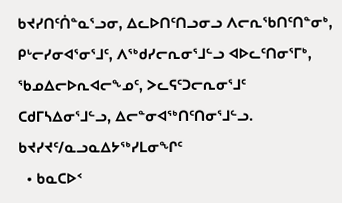ᑲᔪᓯᑎᑦᑏᓐᓇᕐᓗᓂ, ᐃᓚᐅᑎᑦᑎᓗᓂᓗ ᐱᓕᕆᖃᑎᑦᑎᓐᓂᒃ, ᑭᒡᓕᓯᓂᐊᕐᓂᕐᒧᑦ, ᐱᖅᑯᓯᓕᕆᓂᕐᒧᓪᓗ ᐊᐅᓚᑦᑎᓂᕐᒥᒃ, ᖃᓄᐃᓕᐅᕆᐊᓕᖕᓄᑦ, ᐳᓚᕋᑦᑐᓕᕆᓂᕐᒧᑦ ᑕᑯᒥᓴᐃᓂᕐᒧᓪᓗ, ᐃᓕᓐᓂᐊᖅᑎᑦᑎᓂᕐᒧᓪᓗ.
ᑲᔪᓯᔪᑦ/ᓇᓗᓇᐃᔭᖅᓯᒪᓂᖏᑦ
  • ᑲᓇᑕᐅᑉ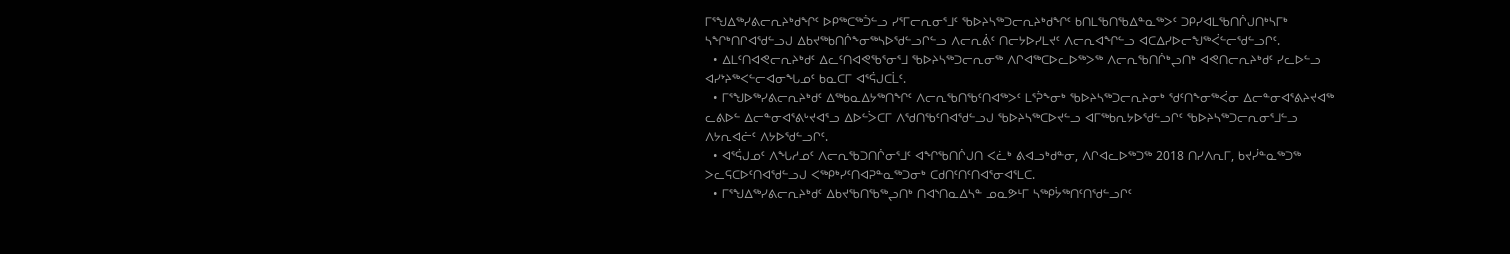ᒥᕐᖑᐃᖅᓯᕕᓕᕆᔨᒃᑯᖏᑦ ᐅᑭᖅᑕᖅᑑᓪᓗ ᓯᕐᒥᓕᕆᓂᕐᒧᑦ ᖃᐅᔨᓴᖅᑐᓕᕆᔨᒃᑯᖏᑦ ᑲᑎᒪᖃᑎᖃᐃᓐᓇᖅᐳᑦ ᑐᑭᓯᐊᒪᖃᑎᒌᒍᑎᒃᓴᒥᒃ ᓴᖏᒃᑎᒋᐊᖁᓪᓗᒍ ᐃᑲᔪᖅᑲᑎᒌᖕᓂᖅᓴᐅᖁᓪᓗᒋᓪᓗ ᐱᓕᕆᕖᑦ ᑎᓕᔭᐅᓯᒪᔪᑦ ᐱᓕᕆᐊᖏᓪᓗ ᐊᑕᐃᓯᐅᓕᖑᖅᐹᓪᓕᖁᓪᓗᒋᑦ.
  • ᐃᒪᑦᑎᐊᕙᓕᕆᔨᒃᑯᑦ ᐃᓚᑦᑎᐊᕙᖃᕐᓂᕐᒧ ᖃᐅᔨᓴᖅᑐᓕᕆᓂᖅ ᐱᒋᐊᖅᑕᐅᓚᐅᖅᐳᖅ ᐱᓕᕆᖃᑎᒌᒃᖢᑎᒃ ᐊᕙᑎᓕᕆᔨᒃᑯᑦ ᓯᓚᐅᓪᓗ ᐊᓯᔾᔨᖅᐸᓪᓕᐊᓂᖓᓄᑦ ᑲᓇᑕᒥ ᐊᕐᕌᒍᑕᒫᑦ.
  • ᒥᕐᖑᐅᖅᓯᕕᓕᕆᔨᒃᑯᑦ ᐃᖅᑲᓇᐃᔭᖅᑎᖏᑦ ᐱᓕᕆᖃᑎᖃᑦᑎᐊᖅᐳᑦ ᒪᕐᕉᖕᓂᒃ ᖃᐅᔨᓴᖅᑐᓕᕆᔨᓂᒃ ᖁᑦᑎᖕᓂᖅᐹᓂ ᐃᓕᓐᓂᐊᕐᕕᔨᔪᐊᖅ ᓚᕕᐅᓪ ᐃᓕᓐᓂᐊᕐᕕᒡᔪᐊᕐᓗ ᐃᐅᓪᐴᑕᒥ ᐱᖁᑎᖃᑦᑎᐊᖁᓪᓗᒍ ᖃᐅᔨᓴᖅᑕᐅᔪᓪᓗ ᐊᒥᖅᑲᕆᔭᐅᖁᓪᓗᒋᑦ ᖃᐅᔨᓴᖅᑐᓕᕆᓂᕐᒧᓪᓗ ᐱᔭᕆᐊᓖᑦ ᐱᔭᐅᖁᓪᓗᒋᑦ.
  • ᐊᕐᕌᒍᓄᑦ ᐱᖓᓱᓄᑦ ᐱᓕᕆᖃᑐᑎᒌᓂᕐᒧᑦ ᐊᖏᖃᑎᒌᒍᑎ ᐸᓛᒃ ᕕᐊᓗᒃᑯᓐᓂ, ᐱᒋᐊᓚᐅᖅᑐᖅ 2018 ᑎᓯᐱᕆᒥ, ᑲᔪᓰᓐᓇᖅᑐᖅ ᐳᓚᕋᑕᐅᑦᑎᐊᖁᓪᓗᒍ ᐸᖅᑭᒃᓯᑦᑎᐊᕈᓐᓇᖅᑐᓂᒃ ᑕᑯᑎᑦᑎᑦᑎᐊᕐᓂᐊᕐᒪᑕ.
  • ᒥᕐᖑᐃᖅᓯᕕᓕᕆᔨᒃᑯᑦ ᐃᑲᔪᖃᑎᖃᖅᖢᑎᒃ ᑎᐊᔅᑎᓇᐃᓴᓐ ᓄᓇᕗᒻᒥ ᓴᖅᑭᔮᖅᑎᑦᑎᖁᓪᓗᒋᑦ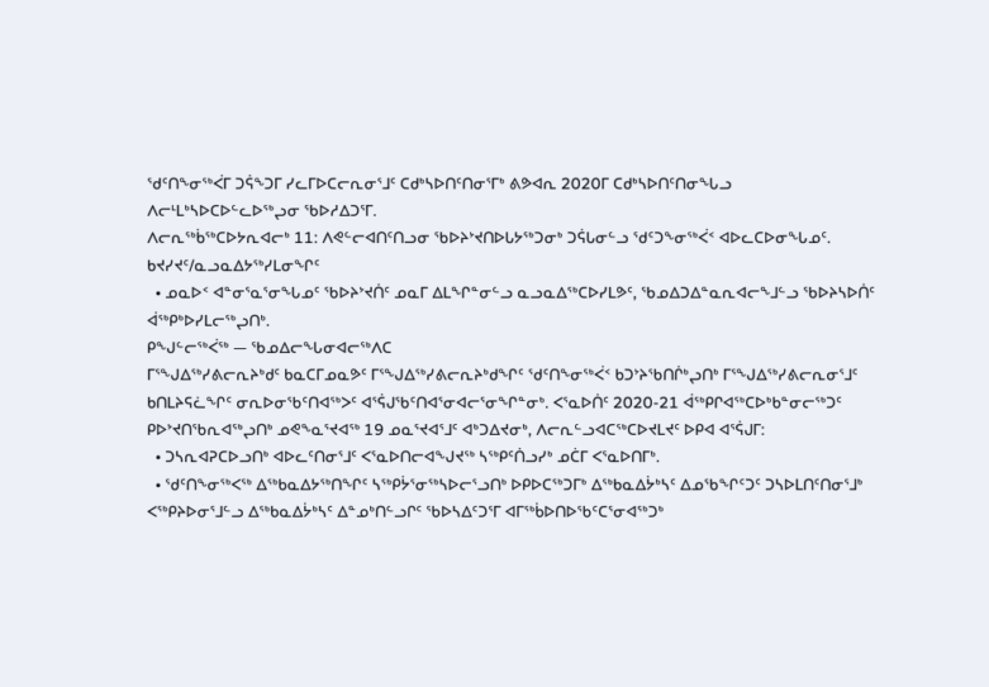ᖁᑦᑎᖕᓂᖅᐹᒥ ᑐᕌᖕᑐᒥ ᓯᓚᒥᐅᑕᓕᕆᓂᕐᒧᑦ ᑕᑯᒃᓴᐅᑎᑦᑎᓂᕐᒥᒃ ᕕᕗᐊᕆ 2020ᒥ ᑕᑯᒃᓴᐅᑎᑦᑎᓂᖓᓗ ᐱᓕᒻᒪᒃᓴᐅᑕᐅᓪᓚᐅᖅᖢᓂ ᖃᐅᓱᐃᑐᕐᒥ.
ᐱᓕᕆᖅᑳᖅᑕᐅᔭᕆᐊᓕᒃ 11: ᐱᕙᓪᓕᐊᑎᑦᑎᓗᓂ ᖃᐅᔨᔾᔪᑎᐅᒐᔭᖅᑐᓂᒃ ᑐᕌᒐᓂᓪᓗ ᖁᑦᑐᖕᓂᖅᐹᑉ ᐊᐅᓚᑕᐅᓂᖓᓄᑦ.
ᑲᔪᓯᔪᑦ/ᓇᓗᓇᐃᔭᖅᓯᒪᓂᖏᑦ
  • ᓄᓇᐅᑉ ᐊᓐᓂᕐᓇᕐᓂᖓᓄᑦ ᖃᐅᔨᔾᔪᑏᑦ ᓄᓇᒥ ᐃᒪᖏᓐᓂᓪᓗ ᓇᓗᓇᐃᖅᑕᐅᓯᒪᕗᑦ, ᖃᓄᐃᑐᐃᓐᓇᕆᐊᓕᖕᒧᓪᓗ ᖃᐅᔨᓴᐅᑏᑦ ᐋᖅᑭᒃᐅᓯᒪᓕᖅᖢᑎᒃ.
ᑭᖑᓪᓕᖅᐹᖅ — ᖃᓄᐃᓕᖓᓂᐊᓕᖅᐱᑕ
ᒥᕐᖑᐃᖅᓯᕕᓕᕆᔨᒃᑯᑦ ᑲᓇᑕᒥᓄᓇᕗᑦ ᒥᕐᖑᐃᖅᓯᕕᓕᕆᔨᒃᑯᖏᑦ ᖁᑦᑎᖕᓂᖅᐹᑉ ᑲᑐᔾᔨᖃᑎᒌᒃᖢᑎᒃ ᒥᕐᖑᐃᖅᓯᕕᓕᕆᓂᕐᒧᑦ ᑲᑎᒪᔨᕋᓛᖏᑦ ᓂᕆᐅᓂᖃᑦᑎᐊᖅᐳᑦ ᐊᕐᕌᒍᖃᑦᑎᐊᕐᓂᐊᓕᕐᓂᖏᓐᓂᒃ. ᐸᕐᓇᐅᑏᑦ 2020-21 ᐋᖅᑭᒋᐊᖅᑕᐅᒃᑲᓐᓂᓕᖅᑐᑦ ᑭᐅᔾᔪᑎᖃᕆᐊᖅᖢᑎᒃ ᓄᕙᖕᓇᕐᔪᐊᖅ 19 ᓄᓇᕐᔪᐊᕐᒧᑦ ᐊᒃᑐᐃᔪᓂᒃ, ᐱᓕᕆᓪᓗᐊᑕᖅᑕᐅᔪᒪᔪᑦ ᐅᑭᐊ ᐊᕐᕌᒍᒥ:
  • ᑐᓴᕆᐊᕈᑕᐅᓗᑎᒃ ᐊᐅᓚᑦᑎᓂᕐᒧᑦ ᐸᕐᓇᐅᑎᓕᐊᖑᔪᖅ ᓴᖅᑭᑦᑏᓗᓯᒃ ᓄᑖᒥ ᐸᕐᓇᐅᑎᒥᒃ.
  • ᖁᑦᑎᖕᓂᖅᐸᖅ ᐃᖅᑲᓇᐃᔭᖅᑎᖏᑦ ᓴᖅᑭᔮᕐᓂᖅᓴᐅᓕᕐᓗᑎᒃ ᐅᑭᐅᑕᖅᑐᒥᒃ ᐃᖅᑲᓇᐃᔮᒃᓴᑦ ᐃᓄᖃᖏᑦᑐᑦ ᑐᓴᐅᒪᑎᑦᑎᓂᕐᒧᒃ ᐸᖅᑭᔨᐅᓂᕐᒧᓪᓗ ᐃᖅᑲᓇᐃᔮᒃᓴᑦ ᐃᓐᓄᒃᑎᓪᓗᒋᑦ ᖃᐅᓴᐃᑦᑐᕐᒥ ᐊᒥᖅᑳᐅᑎᐅᖃᑦᑕᕐᓂᐊᖅᑐᒃ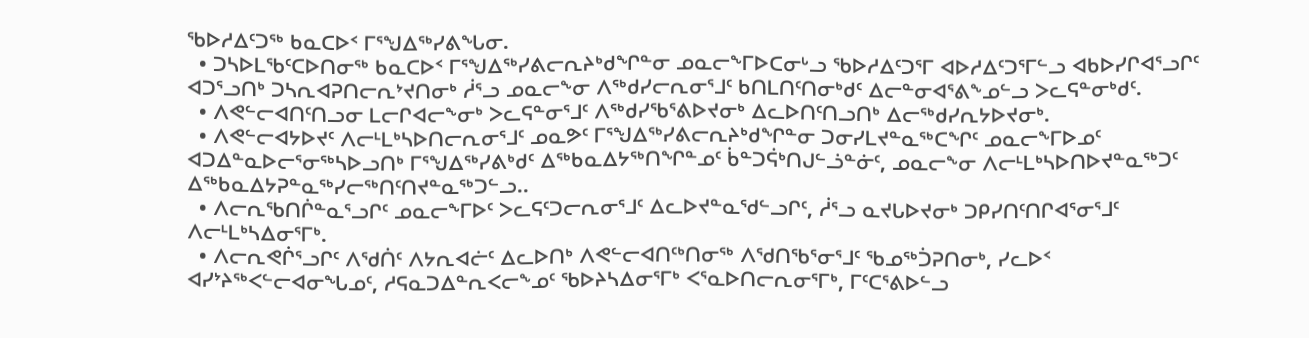ᖃᐅᓱᐃᑦᑐᖅ ᑲᓇᑕᐅᑉ ᒥᕐᖑᐃᖅᓯᕕᖓᓂ.
  • ᑐᓴᐅᒪᖃᑦᑕᐅᑎᓂᖅ ᑲᓇᑕᐅᑉ ᒥᕐᖑᐃᖅᓯᕕᓕᕆᔨᒃᑯᖏᓐᓂ ᓄᓇᓕᖕᒥᐅᑕᓂᒡᓗ ᖃᐅᓱᐃᑦᑐᕐᒥ ᐊᐅᓱᐃᑦᑐᕐᒥᓪᓗ ᐊᑲᐅᓯᒋᐊᕐᓗᒋᑦ ᐊᑐᕐᓗᑎᒃ ᑐᓴᕆᐊᕈᑎᓕᕆᔾᔪᑎᓂᒃ ᓲᕐᓗ ᓄᓇᓕᖕᓂ ᐱᖅᑯᓯᓕᕆᓂᕐᒧᑦ ᑲᑎᒪᑎᑦᑎᓂᒃᑯᑦ ᐃᓕᓐᓂᐊᕐᕕᖕᓄᓪᓗ ᐳᓚᕋᓐᓂᒃᑯᑦ.
  • ᐱᕙᓪᓕᐊᑎᑦᑎᓗᓂ ᒪᓕᒋᐊᓕᖕᓂᒃ ᐳᓚᕋᓐᓂᕐᒧᑦ ᐱᖅᑯᓯᖃᕐᕕᐅᔪᓂᒃ ᐃᓚᐅᑎᑦᑎᓗᑎᒃ ᐃᓕᖅᑯᓯᕆᔭᐅᔪᓂᒃ.
  • ᐱᕙᓪᓕᐊᔭᐅᔪᑦ ᐱᓕᒻᒪᒃᓴᐅᑎᓕᕆᓂᕐᒧᑦ ᓄᓇᕗᑦ ᒥᕐᖑᐃᖅᓯᕕᓕᕆᔨᒃᑯᖏᓐᓂ ᑐᓂᓯᒪᔪᓐᓇᖅᑕᖏᑦ ᓄᓇᓕᖕᒥᐅᓄᑦ ᐊᑐᐃᓐᓇᐅᓕᕐᓂᖅᓴᐅᓗᑎᒃ ᒥᕐᖑᐃᖅᓯᕕᒃᑯᑦ ᐃᖅᑲᓇᐃᔭᖅᑎᖏᓐᓄᑦ ᑳᓐᑐᕌᒃᑎᒍᓪᓘᓐᓃᑦ, ᓄᓇᓕᖕᓂ ᐱᓕᒻᒪᒃᓴᐅᑎᐅᔪᓐᓇᖅᑐᑦ ᐃᖅᑲᓇᐃᔭᕈᓐᓇᖅᓯᓕᖅᑎᑦᑎᔪᓐᓇᖅᑐᓪᓗ..
  • ᐱᓕᕆᖃᑎᒌᓐᓇᕐᓗᒋᑦ ᓄᓇᓕᖕᒥᐅᑦ ᐳᓚᕋᑦᑐᓕᕆᓂᕐᒧᑦ ᐃᓚᐅᔪᓐᓇᖁᓪᓗᒋᑦ, ᓲᕐᓗ ᓇᔪᒐᐅᔪᓂᒃ ᑐᑭᓯᑎᑦᑎᒋᐊᕐᓂᕐᒧᑦ ᐱᓕᒻᒪᒃᓴᐃᓂᕐᒥᒃ.
  • ᐱᓕᕆᕙᒌᕐᓗᒋᑦ ᐱᖁᑏᑦ ᐱᔭᕆᐊᓖᑦ ᐃᓚᐅᑎᒃ ᐱᕙᓪᓕᐊᑎᑦᒃᑎᓂᖅ ᐱᖁᑎᖃᕐᓂᕐᒧᑦ ᖃᓄᖅᑑᕈᑎᓂᒃ, ᓯᓚᐅᑉ ᐊᓯᔾᔨᖅᐸᓪᓕᐊᓂᖓᓄᑦ, ᓱᕋᓇᑐᐃᓐᕆᐸᓕᖕᓄᑦ ᖃᐅᔨᓴᐃᓂᕐᒥᒃ ᐸᕐᓇᐅᑎᓕᕆᓂᕐᒥᒃ, ᒥᑦᑕᕐᕕᐅᓪᓗ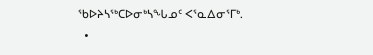ᖃᐅᔨᓴᖅᑕᐅᓂᒃᓴᖓᓄᑦ ᐸᕐᓇᐃᓂᕐᒥᒃ.
  •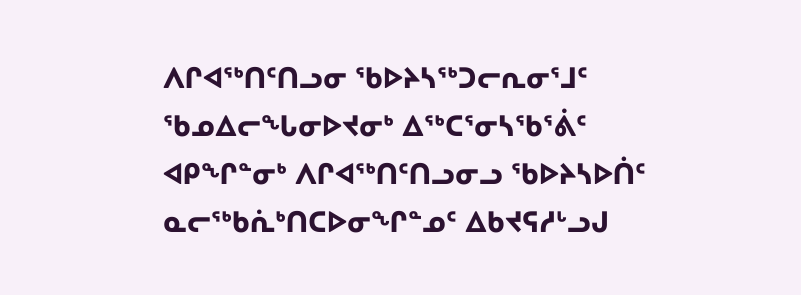ᐱᒋᐊᖅᑎᑦᑎᓗᓂ ᖃᐅᔨᓴᖅᑐᓕᕆᓂᕐᒧᑦ ᖃᓄᐃᓕᖓᓂᐅᔪᓂᒃ ᐃᖅᑕᕐᓂᓴᖃᕐᕖᑦ ᐊᑭᖏᓐᓂᒃ ᐱᒋᐊᖅᑎᑦᑎᓗᓂᓗ ᖃᐅᔨᓴᐅᑏᑦ ᓇᓕᖅᑲᕇᒃᑎᑕᐅᓂᖏᓐᓄᑦ ᐃᑲᔪᕋᓱᒡᓗᒍ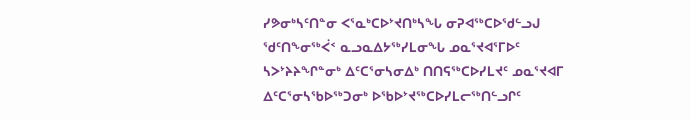ᓯᕗᓂᒃᓴᑦᑎᓐᓂ ᐸᕐᓇᒃᑕᐅᔾᔪᑎᒃᓴᖓ ᓂᕈᐊᖅᑕᐅᖁᓪᓗᒍ ᖁᑦᑎᖕᓂᖅᐹᑉ ᓇᓗᓇᐃᔭᖅᓯᒪᓂᖓ ᓄᓇᕐᔪᐊᕐᒥᐅᑦ ᓴᐳᔾᔨᔨᖏᓐᓂᒃ ᐃᑦᑕᕐᓂᓴᓂᐃᒃ ᑎᑎᕋᖅᑕᐅᓯᒪᔪᑦ ᓄᓇᕐᔪᐊᒥ ᐃᑦᑕᕐᓂᓴᖃᐅᖅᑐᓂᒃ ᐅᖃᐅᔾᔪᖅᑕᐅᓯᒪᓕᖅᑎᓪᓗᒋᑦ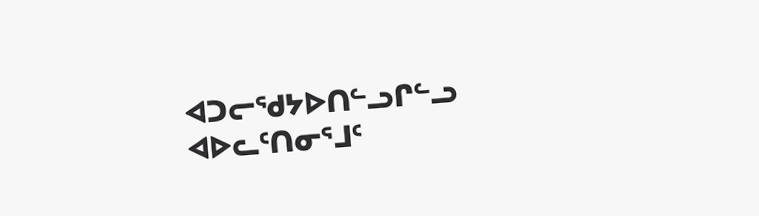ᐊᑐᓕᖁᔭᐅᑎᓪᓗᒋᓪᓗ ᐊᐅᓚᑦᑎᓂᕐᒧᑦ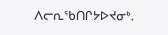ᐱᓕᕆᖃᑎᒋᔭᐅᔪᓂᒃ.